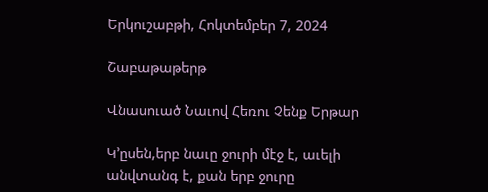Երկուշաբթի, Հոկտեմբեր 7, 2024

Շաբաթաթերթ

Վնասուած Նաւով Հեռու Չենք Երթար

Կ’ըսեն,երբ նաւը ջուրի մէջ է, աւելի անվտանգ է, քան երբ ջուրը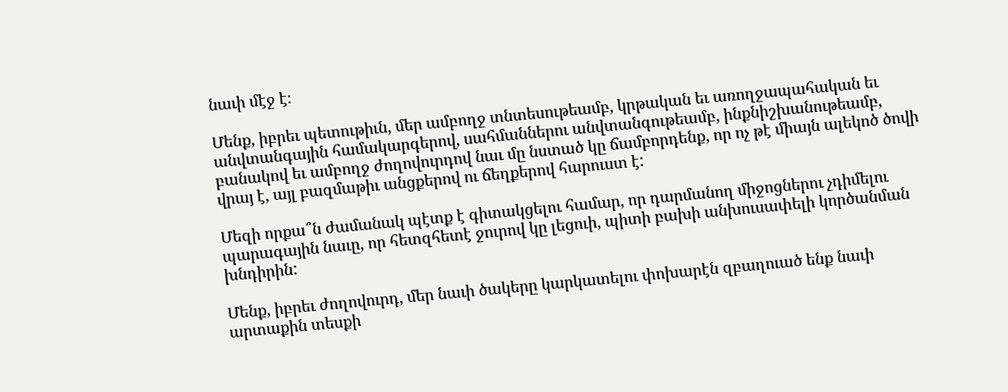նաւի մէջ է։

Մենք, իբրեւ պետութիւն, մեր ամբողջ տնտեսութեամբ, կրթական եւ առողջապահական եւ անվտանգային համակարգերով, սահմաններու անվտանգութեամբ, ինքնիշխանութեամբ, բանակով եւ ամբողջ ժողովուրդով նաւ մը նստած կը ճամբորդենք, որ ոչ թէ միայն ալեկոծ ծովի վրայ է, այլ բազմաթիւ անցքերով ու ճեղքերով հարուստ է:

Մեզի որքա՞ն ժամանակ պէտք է գիտակցելու համար, որ դարմանող միջոցներու չդիմելու պարագային նաւը, որ հետզհետէ ջուրով կը լեցուի, պիտի բախի անխուսափելի կործանման  խնդիրին:

Մենք, իբրեւ ժողովուրդ, մեր նաւի ծակերը կարկատելու փոխարէն զբաղուած ենք նաւի արտաքին տեսքի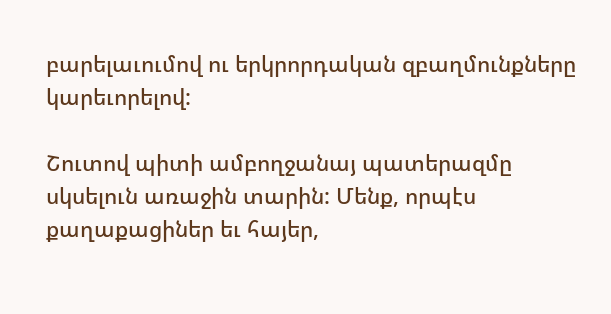բարելաւումով ու երկրորդական զբաղմունքները կարեւորելով:

Շուտով պիտի ամբողջանայ պատերազմը սկսելուն առաջին տարին: Մենք, որպէս  քաղաքացիներ եւ հայեր,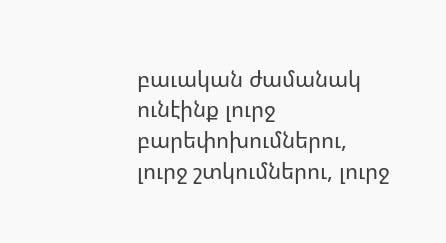բաւական ժամանակ ունէինք լուրջ բարեփոխումներու, լուրջ շտկումներու, լուրջ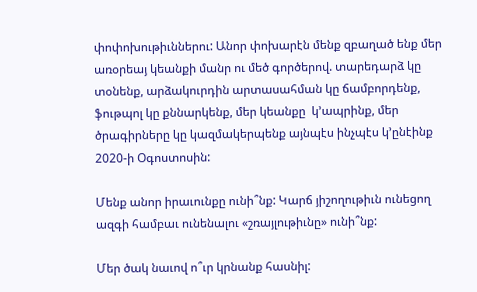փոփոխութիւններու: Անոր փոխարէն մենք զբաղած ենք մեր առօրեայ կեանքի մանր ու մեծ գործերով. տարեդարձ կը տօնենք, արձակուրդին արտասահման կը ճամբորդենք, ֆութպոլ կը քննարկենք, մեր կեանքը  կ’ապրինք, մեր ծրագիրները կը կազմակերպենք այնպէս ինչպէս կ’ընէինք 2020-ի Օգոստոսին:

Մենք անոր իրաւունքը ունի՞նք: Կարճ յիշողութիւն ունեցող ազգի համբաւ ունենալու «շռայլութիւնը» ունի՞նք:

Մեր ծակ նաւով ո՞ւր կրնանք հասնիլ: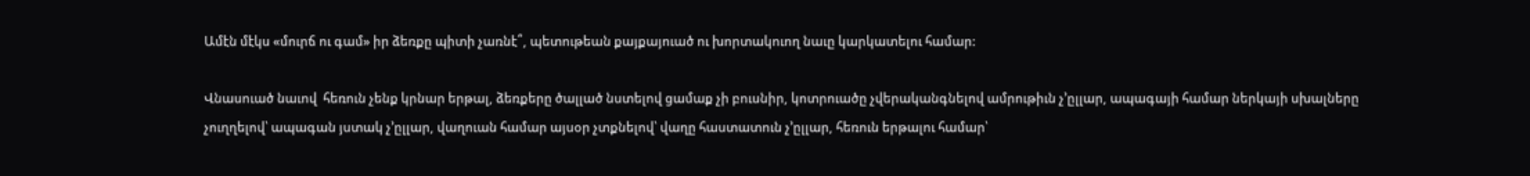Ամէն մէկս «մուրճ ու գամ» իր ձեռքը պիտի չառնէ՞, պետութեան քայքայուած ու խորտակուող նաւը կարկատելու համար:

Վնասուած նաւով  հեռուն չենք կրնար երթալ, ձեռքերը ծալլած նստելով ցամաք չի բուսնիր, կոտրուածը չվերականգնելով ամրութիւն չ’ըլլար, ապագայի համար ներկայի սխալները չուղղելով՝ ապագան յստակ չ’ըլլար, վաղուան համար այսօր չտքնելով՝ վաղը հաստատուն չ’ըլլար, հեռուն երթալու համար՝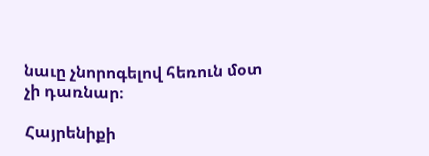նաւը չնորոգելով հեռուն մօտ չի դառնար։

Հայրենիքի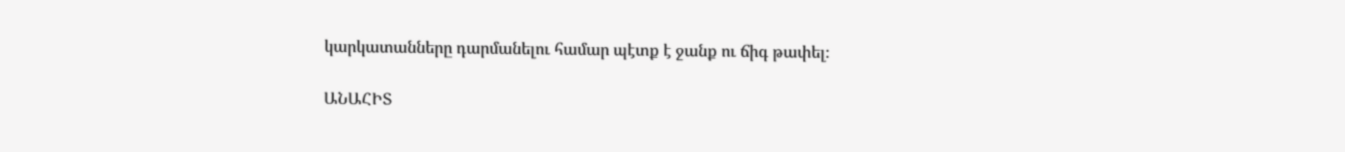կարկատանները դարմանելու համար պէտք է ջանք ու ճիգ թափել։

ԱՆԱՀԻՏ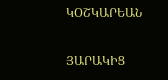ԿՕՇԿԱՐԵԱՆ

ՅԱՐԱԿԻՑ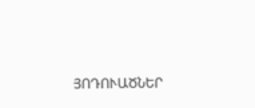ՅՈԴՈՒԱԾՆԵՐ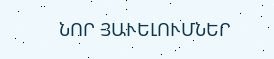ՆՈՐ ՅԱՒԵԼՈՒՄՆԵՐ